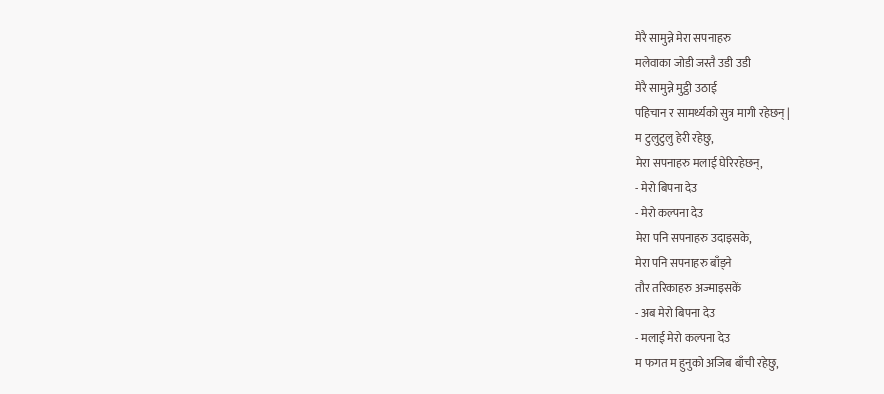मेरै सामुन्ने मेरा सपनाहरु
मलेवाका जोडी जस्तै उडी उडी
मेरै सामुन्ने मुट्ठी उठाई
पहिचान र सामर्थ्यको सुत्र मागी रहेछन् |
म टुलुटुलु हेरी रहेछु,
मेरा सपनाहरु मलाई घेरिरहेछन्,
- मेरो बिपना देउ
- मेरो कल्पना देउ
मेरा पनि सपनाहरु उदाइसके,
मेरा पनि सपनाहरु बाँड्ने
तौर तरिकाहरु अज्माइसकें
- अब मेरो बिपना देउ
- मलाई मेरो कल्पना देउ
म फगत म हुनुको अजिब बाँची रहेछु,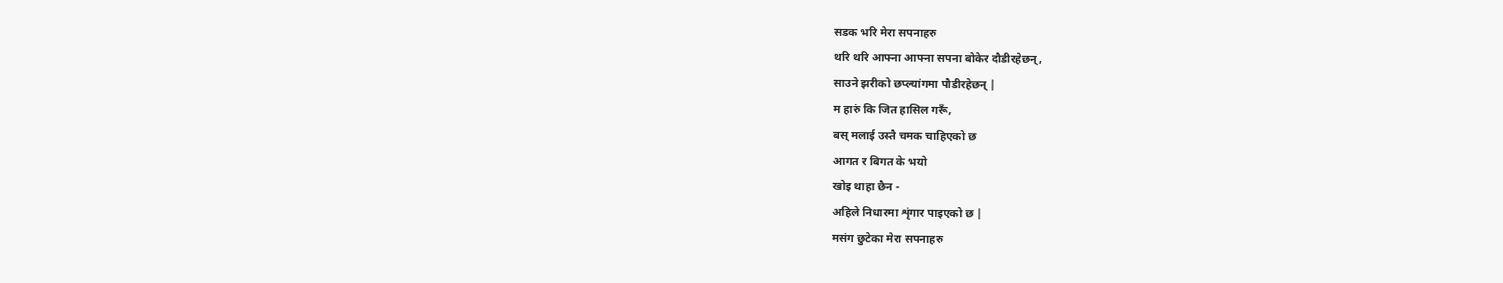सडक भरि मेरा सपनाहरु
थरि थरि आफ्ना आफ्ना सपना बोकेर दौडीरहेछन्,
साउने झरीको छप्ल्यांगमा पौडीरहेछन् |
म हारुं कि जित हासिल गरूँ,
बस् मलाई उस्तै चमक चाहिएको छ
आगत र बिगत के भयो
खोइ थाहा छैन -
अहिले निधारमा शृंगार पाइएको छ |
मसंग छुटेका मेरा सपनाहरु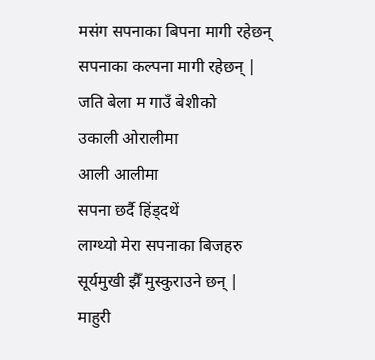मसंग सपनाका बिपना मागी रहेछन्
सपनाका कल्पना मागी रहेछन् |
जति बेला म गाउँ बेशीको
उकाली ओरालीमा
आली आलीमा
सपना छर्दै हिंड्दथें
लाग्थ्यो मेरा सपनाका बिजहरु
सूर्यमुखी झैँ मुस्कुराउने छन् |
माहुरी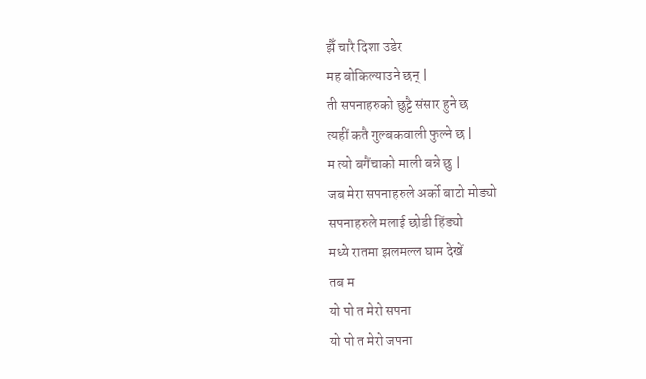झैँ चारै दिशा उडेर
मह बोकिल्याउने छन् |
ती सपनाहरुको छुट्टै संसार हुने छ
त्यहीं कतै गुल्बकवाली फुल्ने छ |
म त्यो बगैंचाको माली बन्ने छु |
जब मेरा सपनाहरुले अर्को बाटो मोड्यो
सपनाहरुले मलाई छोडी हिंड्यो
मध्ये रातमा झलमल्ल घाम देखें
तब म
यो पो त मेरो सपना
यो पो त मेरो जपना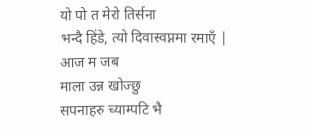यो पो त मेरो तिर्सना
भन्दै हिंडे, त्यो दिवास्वप्नमा रमाएँ |
आज म जब
माला उन्न खोज्छु
सपनाहरु च्याम्पटि भै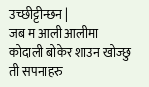उच्छीट्टीन्छन |
जब म आली आलीमा
कोदाली बोकेर शाउन खोज्छु
ती सपनाहरु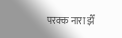परक्क नारा झैँ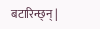बटारिन्छ्न् |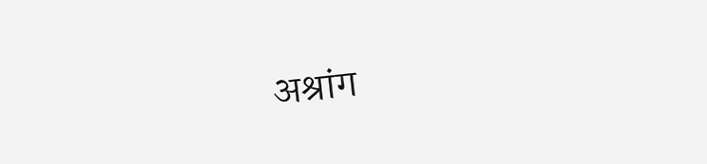अश्रांग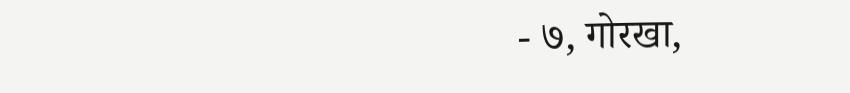- ७, गोरखा,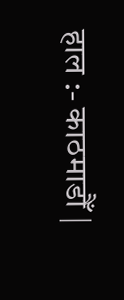हाल :- काठमाडौँ |